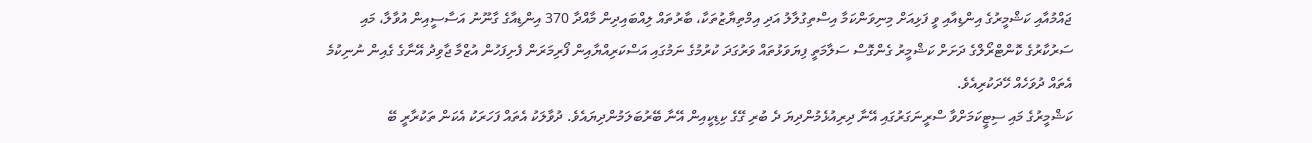ޖައްމުއާއި ކަޝްމީރުގެ އިންޑިއާއި ވީ ފަޅިއަށް މިނިވަންކަމާ އިސްތިގުލާލު އަދި އިމްތިޔާޒުތަކާ، ބާރުތައް ލިއްބައިދިން މާއްދާ 370 އިންޑިއާގެ ގާނޫނު އަސާސީއިން އުވާލާ، މައި ސަރުކާރުގެ ކޮންޓްރޯލްގެ ދަށަށް ކަޝްމީރު ގެންގޮސް ސަލާމަތީ ފިޔަވަޅުތައް ވަރުގަދަ ކުރުމުގެ ނަމުގައި އަސްކަރިއްޔާއިން ފޯރިމަރަން ފެށިފަހުން އުޒްމާ ޖާވިދު އޭނާގެ ގެއިން ނުނިކުމެ އެތައް ދުވަހެއް ހޭދަކުރިއެވެ.
ކަޝްމީރުގެ މައި ސިޓީކަމަށްވާ ސްރީނަގަރުގައި އޭނާ ދިރިއުޅެމުންދިޔަ ދެ ބުރި ގޭގެ ކިޑިކީއިން އޭނާ ބޭރުބަލަމުންދިޔައެވެ. ދުވާލަކު އެތައް ފަހަރަކު އެކަން ތަކުރާރީ ބޭ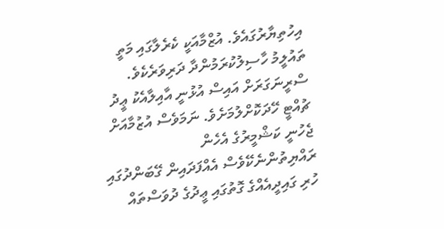އިހުތިޔާރުގައެވެ. އުޒްމާއަކީ ކެރެލާގައި މަތީ ތައުލީމު ހާސިލުކުރަމުންދާ ދަރިވަރެކެވެ. ސްރީނަގަރަށް އައިސް އުޅުނީ އާއިލާއެކު ޢީދު ޗުއްޓީ ހޭދަކޮށްލުމަށެވެ. ނަމަވެސް އުޒުމާއަށް ޖެހުނީ ކަޝްމީރުގެ އެހެން ރައްޔިތުންނެކޭވެސް އެއްފަދައިން ގޭބަންދުގައި ހުރި ގައިދީއެއްގެ ގޮތުގައި ޢީދުގެ ދުވަސްތައް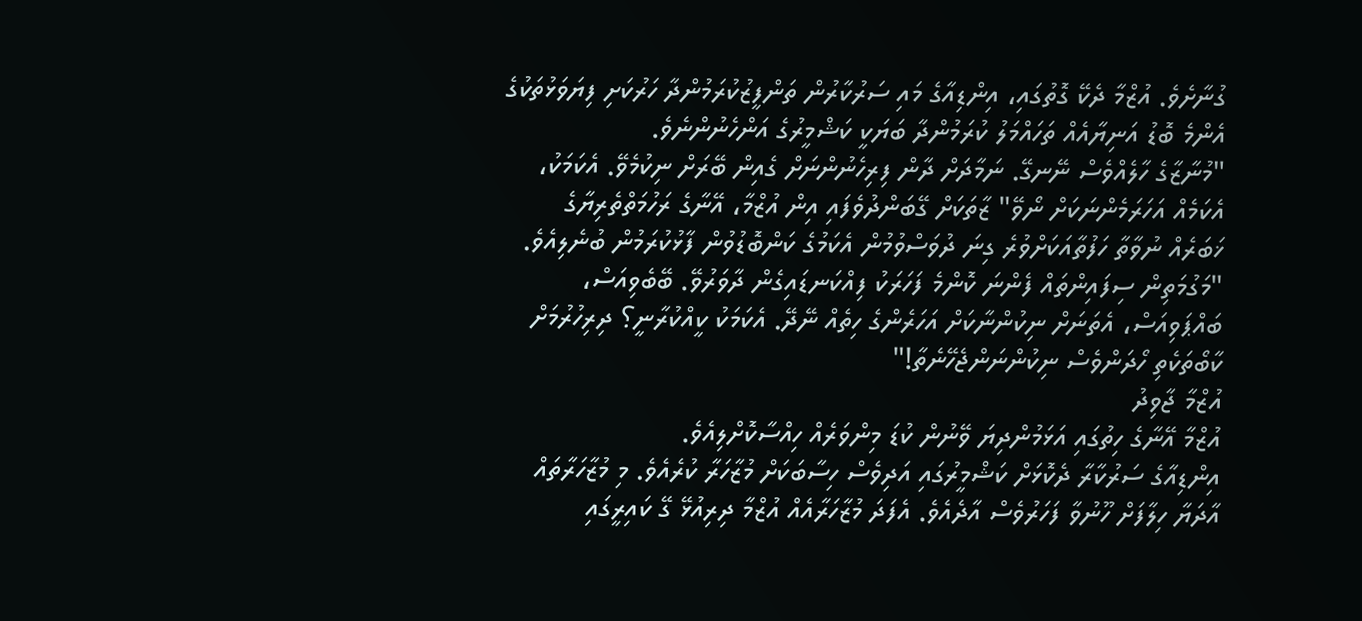ގުނާށެވެ. އުޒްމާ ދެކޭ ގޮތުގައި، އިންޑިއާގެ މައި ސަރުކާރުން ތަންފީޒުކުރަމުންދާ ހަރުކަށި ފިޔަވަޅުތަކުގެ އެންމެ ބޮޑު އަނިޔާއެއް ތަހައްމަލު ކުރަމުންދާ ބަޔަކީ ކަޝްމީރުގެ އަންހެނުންނެވެ.
"މުނާޒާގެ ހާލެއްވެސް ނޭނގޭ. ނަމާދަށް ދާން ފިރިހެނުންނަށް ގެއިން ބޭރަށް ނިކުމެވޭ. އެކަމަކު، އެކަމެއް އަހަރަމެންނަކަށް ނޯވޭ" ޒާތަކަށް ގޭބަންދުވެފައި އިން އުޒްމާ، އޭނާގެ ރަހުމަތްތެރިޔާގެ ޚަބަރެއް ނުވާތާ ހަފުތާއަކަށްވުރެ ގިނަ ދުވަސްވުމުން އެކަމުގެ ކަންބޮޑުވުން ފާޅުކުރަމުން ބުނެލިއެވެ.
"މަގުމަތިން ސިފައިންތައް ފެންނަ ކޮންމެ ފަހަރަކު ފިއްކަނޑައިގެން ދާވަރުވޭ. ބޭބެވިއަސް، ބައްޕަވިއަސް، އެތަނަށް ނިކުންނާކަށް އަހަރެންގެ ހިތެއް ނޭދޭ. އެކަމަކު ކީއްކުރާނީ؟ ދިރިހުރުމަށް ކާބޯތަކެތި ހޯދަންވެސް ނިކުންނަންޖެހޭނެތާ!"
އުޒްމާ ޖާވިދު
އުޒްމާ އޭނާގެ ހިތުގައި އަޅަމުންދިޔަ ވޭނުން ކުޑަ މިންވަރެއް ހިއްސާކޮށްލިއެވެ.
އިންޑިއާގެ ސަރުކާރާ ދެކޮޅަށް ކަޝްމީރުގައި އަދިވެސް ހިސާބަކަށް މުޒާހަރާ ކުރެއެވެ. މި މުޒާހަރާތައް އާދަޔާ ހިލާފަށް ހޫނުވާ ފަހަރުވެސް އާދެއެވެ. އެފަދަ މުޒާހަރާއެއް އުޒްމާ ދިރިއުޅޭ ގޭ ކައިރީގައި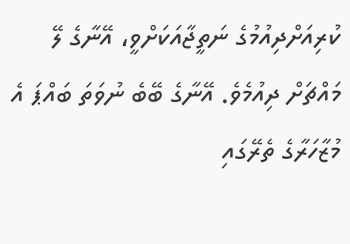ކުރިއަށްދިއުމުގެ ނަތީޖާއަކަށްވީ، އޭނާގެ ލޭ މައްޗަށް ދިއުމެވެ. އޭނާގެ ބޭބެ ނުވަތަ ބައްޕަ އެ މުޒާހަރާގެ ތެރޭގައި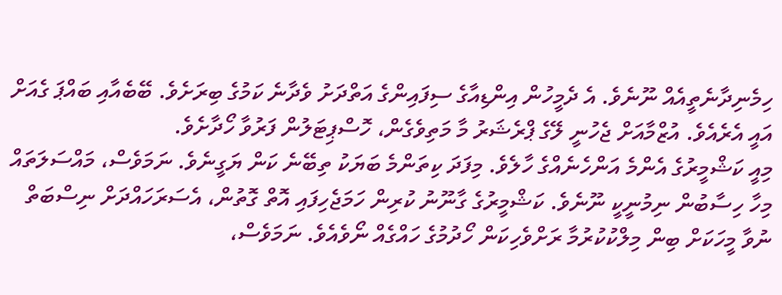ހިމެނިދާނެތީއެއް ނޫނެވެ. އެ ދެމީހުން އިންޑިއާގެ ސިފައިންގެ އަތްދަށު ވެދާނެ ކަމުގެ ބިރަށެވެ. ބޭބެއާއި ބައްޕަ ގެއަށް އައީ އެރެއެވެ. އުޒްމާއަށް ޖެހުނީ ލޭގެ ޕްރެޝަރު މާ މަތިވެގެން، ހޮސްޕިޓަލުން ފަރުވާ ހޯދާށެވެ.
މިއީ ކަޝްމީރުގެ އެންމެ އަންހެނެއްގެ ހާލެވެ. މިފަދަ ކިތަންމެ ބަޔަކު ތިބޭނެ ކަން ޔަގީނެވެ. ނަމަވެސް، މައްސަލަތައް މިހާ ހިސާބުން ނިމުނީކީ ނޫނެވެ. ކަޝްމީރުގެ ގާނޫނު ކުރިން ހަމަޖެހިފައި އޮތް ގޮތުން، އެސަރަހައްދަށް ނިސްބަތް ނުވާ މީހަކަށް ބިން މިލްކުކުރުމާ ރަށްވެހިކަން ހޯދުމުގެ ހައްގެއް ނޯވެއެވެ. ނަމަވެސް،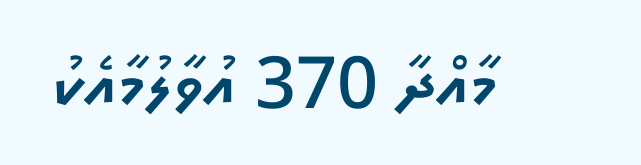މާއްދާ 370 އުވާލުމާއެކު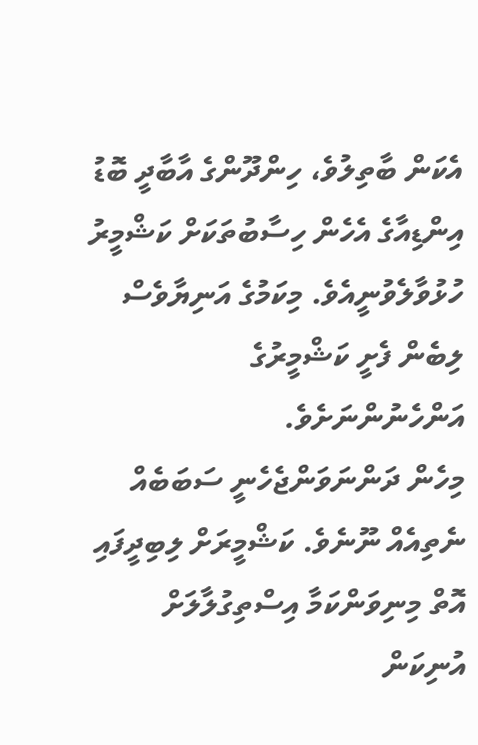އެކަން ބާތިލުވެ، ހިންދޫންގެ އާބާދީ ބޮޑު އިންޑިއާގެ އެހެން ހިސާބުތަކަށް ކަޝްމީރު ހުޅުވާލެވުނީއެވެ. މިކަމުގެ އަނިޔާވެސް ލިބެން ފެށީ ކަޝްމީރުގެ އަންހެނުންނަށެވެ.
މިހެން ދަންނަވަންޖެހެނީ ސަބަބެއް ނެތިއެއް ނޫނެވެ. ކަޝްމީރަށް ލިބިދީފައި އޮތް މިނިވަންކަމާ އިސްތިގުލާލަށް އުނިކަން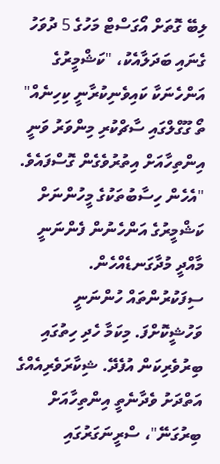ލިބޭ ގޮތަށް އޯގަސްޓް މަހުގެ 5 ދުވަހު ގެނައި ބަދަލާއެކު، "ކަޝްމީރުގެ އަންހެނަކާ ކައިވެނިކުރާނީ ކިހިނެއް" ތޯ ގޫގްލްގައި ސާޗްކުރި މިންވަރު ވަނީ އިންތިހާއަށް އިތުރުވެގެން ގޮސްފައެވެ.
"އެހެން ހިސާބުތަކުގެ މީހުންނަށް ކަޝްމީރުގެ އަންހެނުން ފެންނަނީ މާއްދީ މުދާގަނޑެއްހެން. ސިފަކުރުންތައް ހުންނަނީ ވަހުޝީކޮށްފަ. މިކަމާ ހެދި ހިތުގައި ބިރުވެރިކަން އުފެދޭ. ޝިކާރަވެރިއެއްގެ އަތްދަށު ވެދާނެތީ އިންތިހާއަށް ބިރުގަނޭ"، ސްރީނަގަރުގައި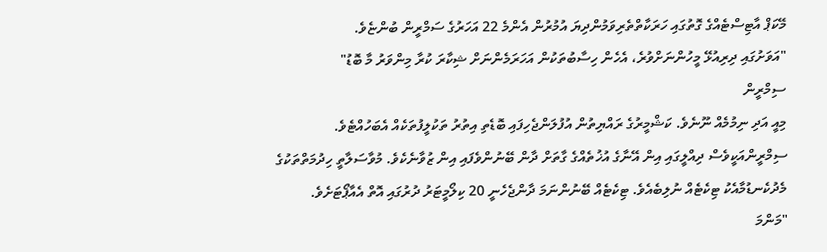މޭކަޕް އާޓިސްޓެއްގެ ގޮތުގައި ހަރަކާތްތެރިވަމުންދިޔަ އުމުރުން އެންމެ 22 އަހަރުގެ ސަމްރީން ބުންޏެވެ.
"އަވަށުގައި ދިރިއުޅޭ މީހުންނަށްވުރެ، އެހެން ހިސާބުތަކުން އަހަރަމެންނަށް ޝިކާރަ ކުރާ މިންވަރު މާ ބޮޑު"
ސިމްރީން
މިއީ އަދި ނިމުމެއް ނޫނެވެ. ކަޝްމީރުގެ ރައްޔިތުން އުފުލަންޖެހިފައި ބޮޑެތި އިތުރު ތަކުލީފުތަކެއް އެބަހުއްޓެވެ. ސިމްރީންއަކީވެސް ދިއްލީގައި އިން އޭނާގެ އުޚުތެއްގެ ގާތަށް ދާން ބޭނުންވެފައި އިން ޒުވާނެކެވެ. މުވާސަލާތީ ހިދުމަތްތަކުގެ މެދުކެނޑުމާއެކު ޓިކެޓެއް ނުލިބެއެވެ. ޓިކެޓެއް ބޭނުންނަމަ ދާންޖެހެނީ 20 ކިލޯމީޓަރު ދުރުގައި އޮތް އެއާޕޯޓަށެވެ.
"މަންމަ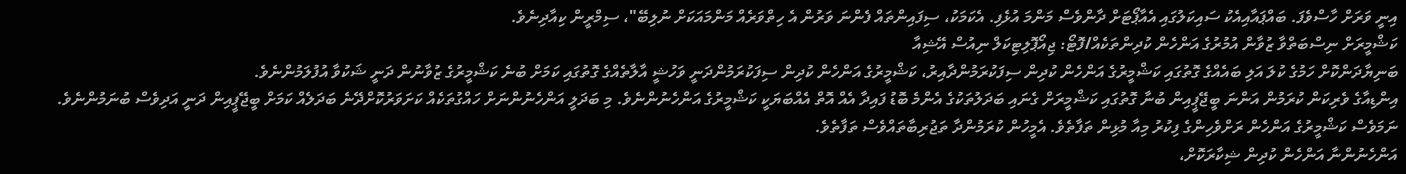އިނީ ވަރަށް ހާސްވެފަ. ބައްޕައާއިއެކު ސައިކަލުގައި އެއާޕޯޓަށް ދާންވެސް މަންމަ އުޅެފި. އެކަމަކު، ސިފައިންތައް ފެންނަ ވަރުން އެ ހިތްވަރެއް މަންމައަކަށް ނުލިބޭ"، ސިމްރީން ކިއާދިނެވެ.
ކަޝްމީރަށް ނިސްބަތްވާ ޒުވާން އުމުރުގެ އަންހެން ކުދިންތަކެއް/ފޮޓޯ: ޖިއޯޕޮލިޓިކަލް ނިއުސް އޭޝިއާ
ބަނިޔާދަންކޮށް ހަމުގެ ކުލަ އަލި ބައެއްގެ ގޮތުގައި ކަޝްމީރުގެ އަންހެން ކުދިން ސިފަކުރަމުންދާއިރު، ކަޝްމީރުގެ އަންހެން ކުދިން ސިފަކުރަމުންދަނީ ވަހުޝީ އާލާތެއްގެ ގޮތުގައި ކަމަށް ބުނެ ކަޝްމީރުގެ ޒުވާނުން ދަނީ ޝަކުވާ އުފުލަމުންނެވެ.
އިންޑިއާގެ ވެރިކަން ކުރަމުން އަންނަ ބީޖޭޕީއިން ބުނާ ގޮތުގައި ކަޝްމީރަށް ގެނައި ބަދަލުތަކުގެ އެންމެ ބޮޑު ފައިދާ އެއް އޮތް އެއްބަޔަކީ ކަޝްމީރުގެ އަންހެނުންނެވެ. މި ބަދަލީ އަންހެނުންނަށް ހައްގުތަކެއް ކަށަވަރުކޮށްދޭނެ ބަދަލެއް ކަމަށް ބީޖޭޕީއިން ދަނީ އަދިވެސް ބުނަމުންނެވެ. ނަމަވެސް ކަޝްމީރުގެ އަންހެން ރަށްވެހިންގެ ފިކުރު މިއާ މުޅިން ތަފާތެވެ. އެމީހުން ކުރަމުންދާ ތަޖުރިބާތައްވެސް ތަފާތެވެ.
އަންހެނުންނާ އަންހެން ކުދިން ޝިކާރަކޮށް،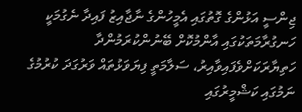ޖިންސީ އަޅުންގެ ގޮތުގައި އެމީހުންގެ ނާޖާއިޒު ފައިދާ ނެގުމަކީ ހަނގުރާމަތަކުގައި އާންމުކޮށް ބޭނުންކުރަމުންދާ ހަތިޔާރަކަށްވެފައިވާއިރު، ސަލާމަތީ ފިޔަވަޅުތައް ވަރުގަދަ ކުރުމުގެ ނަމުގައި ކަޝްމީރުގައި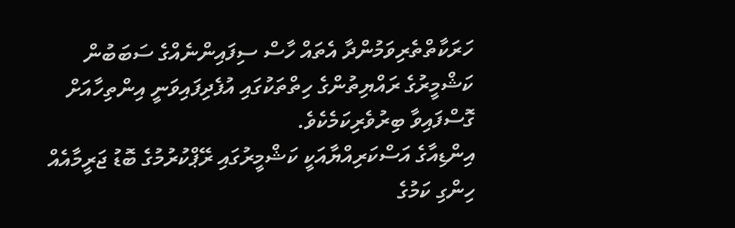ހަރަކާތްތެރިވަމުންދާ އެތައް ހާސް ސިފައިންނެއްގެ ސަބަބުން ކަޝްމީރުގެ ރައްޔިތުންގެ ހިތްތަކުގައި އުފެދިފައިވަނީ އިންތިހާއަށް ގޮސްފައިވާ ބިރުވެރިކަމެކެވެ.
އިންޑިއާގެ އަސްކަރިއްޔާއަކީ ކަޝްމީރުގައި ރޭޕްކުރުމުގެ ބޮޑު ޖަރީމާއެއް ހިންގި ކަމުގެ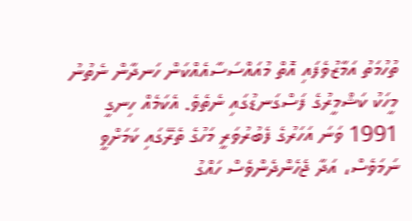ތުހުމަތު އަމާޒުވެފައި އޮތް މުއައްސަސާއެއްކަން ހަނދާން ނެތުނު މީހަކު ކަޝްމީރުގެ ފަސްގަނޑުގައި ނެތެވެ. އެކަމެއް ހިނގީ 1991 ވަނަ އަހަރުގެ ފެބުރުވަރީ މަހުގެ ތެރޭގައި ކަމަށްވީ ނަމަވެސް، އަދާ ޖެހެންދެންވެސް ހައްގު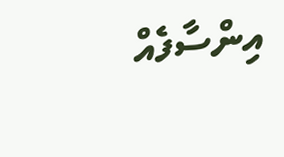އިންސާފެއް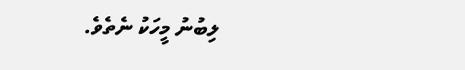ލިބުނު މީހަކު ނެތެވެ.